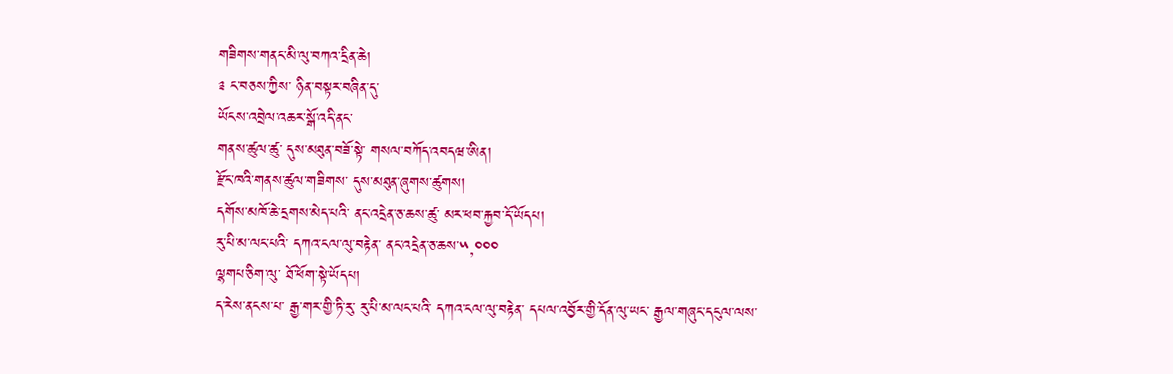གཟིགས་གནང་མི་ལུ་བཀའ་དྲིན་ཆེ།
༉ ང་བཅས་ཀྱིས་ ཉིན་བསྟར་བཞིན་དུ་
ཡོངས་འབྲེལ་འཆར་སྒོ་འདི་ནང་
གནས་ཚུལ་ཚུ་ དུས་མཐུན་བཟོ་སྟེ་ གསལ་བཀོད་འབདཝ་ཨིན།
རྫོང་ཁའི་གནས་ཚུལ་གཟིགས་ དུས་མཐུན་ཞུགས་ཚུགས།
དགོས་མཁོ་ཆེ་དྲགས་མེད་པའི་ ནང་འདྲེན་ཅ་ཆས་ཚུ་ མར་ཕབ་རྐྱབ་དོ་ཡོདཔ།
རུ་པི་མ་ལང་པའི་ དཀའ་ངལ་ལུ་བརྟེན་ ནང་འདྲེན་ཅ་ཆས་༥,༠༠༠
ལྷགཔ་ཅིག་ལུ་ ཐོ་ཕོག་སྟེ་ཡོདཔ།
ད་རེས་ནངས་པ་ རྒྱ་གར་གྱི་ཏི་རུ་ རུ་པི་མ་ལང་པའི་ དཀའ་ངལ་ལུ་བརྟེན་ དཔལ་འབྱོར་གྱི་དོན་ལུ་ཡང་ རྒྱལ་གཞུང་དངུལ་ལས་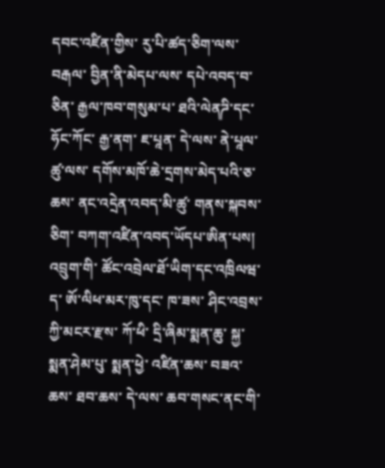དབང་འཛིན་གྱིས་ རུ་པི་ཚད་ཅིག་ལས་བརྒལ་ བྱིན་ནི་མེདཔ་ལས་ དཔེ་འབད་བ་ཅིན་ རྒྱལ་ཁབ་གསུམ་པ་ ཐའི་ལེནཌི་དང་ ཧོང་ཀོང་ རྒྱ་ནག་ ཇ་པཱན་ དེ་ལས་ ནེ་པཱལ་ཚུ་ལས་ དགོས་མཁོ་ཆེ་དྲགས་མེད་པའི་ཅ་ཆས་ ནང་འདྲེན་འབད་མི་ཚུ་ གནས་སྐབས་ཅིག་ བཀག་འཛིན་འབད་ཡོདཔ་ཨིན་པས།
འབྲུག་གི་ ཚོང་འབྲེལ་ཐོ་ཡིག་དང་འཁྲིལཝ་ད་ ཨོ་ལིཕ་མར་ཁུ་དང་ ཁ་ཟས་ ཤིང་འབྲས་ཀྱི་མངར་རྫས་ ཀོ་ཕི་ དྲི་ཞིམ་སྨན་ཆུ་ སྐྱ་སྨན་ཤེམ་པུ་ སྨན་ཕྱེ་ འཛིན་ཆས་ བཟའ་ཆས་ ཐབ་ཆས་ དེ་ལས་ ཆབ་གསང་ནང་གི་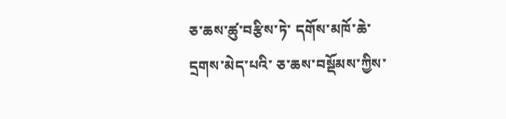ཅ་ཆས་ཚུ་བརྩིས་ཏེ་ དགོས་མཁོ་ཆེ་དྲགས་མེད་པའི་ ཅ་ཆས་བསྡོམས་ཀྱིས་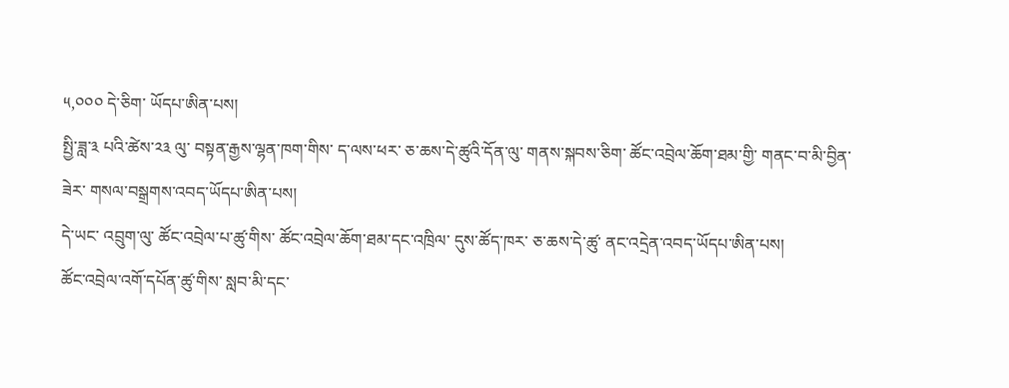༥,༠༠༠ དེ་ཅིག་ ཡོདཔ་ཨིན་པས།
སྤྱི་ཟླ་༣ པའི་ཚེས་༢༣ ལུ་ བསྟན་རྒྱས་ལྷན་ཁག་གིས་ ད་ལས་ཕར་ ཅ་ཆས་དེ་ཚུའི་དོན་ལུ་ གནས་སྐབས་ཅིག་ ཚོང་འབྲེལ་ཆོག་ཐམ་གྱི་ གནང་བ་མི་བྱིན་ཟེར་ གསལ་བསྒྲགས་འབད་ཡོདཔ་ཨིན་པས།
དེ་ཡང་ འབྲུག་ལུ་ ཚོང་འབྲེལ་པ་ཚུ་གིས་ ཚོང་འབྲེལ་ཆོག་ཐམ་དང་འཁྲིལ་ དུས་ཚོད་ཁར་ ཅ་ཆས་དེ་ཚུ་ ནང་འདྲེན་འབད་ཡོདཔ་ཨིན་པས།
ཚོང་འབྲེལ་འགོ་དཔོན་ཚུ་གིས་ སླབ་མི་དང་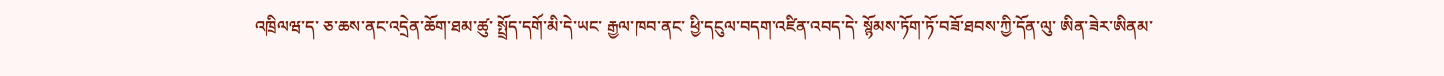འཁྲིལཝ་ད་ ཅ་ཆས་ནང་འདྲེན་ཆོག་ཐམ་ཚུ་ སྤྲོད་དགོ་མི་དེ་ཡང་ རྒྱལ་ཁབ་ནང་ ཕྱི་དངུལ་བདག་འཛིན་འབད་དེ་ སྙོམས་ཏོག་ཏོ་བཟོ་ཐབས་ཀྱི་དོན་ལུ་ ཨིན་ཟེར་ཨིནམ་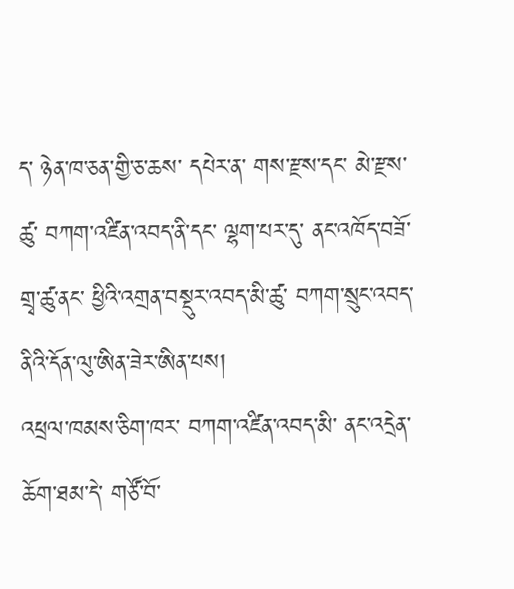ད་ ཉེན་ཁ་ཅན་གྱི་ཅ་ཆས་ དཔེར་ན་ གས་རྫས་དང་ མེ་རྫས་ཚུ་ བཀག་འཛིན་འབད་ནི་དང་ ལྷག་པར་དུ་ ནང་འཁོད་བཟོ་གྲྭ་ཚུ་ནང་ ཕྱིའི་འགྲན་བསྡུར་འབད་མི་ཚུ་ བཀག་སྲུང་འབད་ནིའི་དོན་ལུ་ཨིན་ཟེར་ཨིན་པས།
འཕྲལ་ཁམས་ཅིག་ཁར་ བཀག་འཛིན་འབད་མི་ ནང་འདྲེན་ཆོག་ཐམ་དེ་ གཙོ་བོ་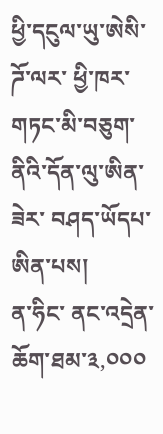ཕྱི་དངུལ་ཡུ་ཨེསི་ཌོ་ལར་ ཕྱི་ཁར་གཏང་མི་བཅུག་ནིའི་དོན་ལུ་ཨིན་ཟེར་ བཤད་ཡོདཔ་ཨིན་པས།
ན་ཧིང་ ནང་འདྲེན་ཆོག་ཐམ་༣,༠༠༠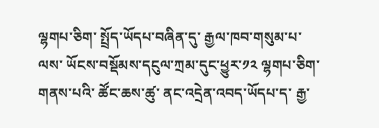ལྷགཔ་ཅིག་ སྤྲོད་ཡོདཔ་བཞིན་དུ་ རྒྱལ་ཁབ་གསུམ་པ་ལས་ ཡོངས་བསྡོམས་དངུལ་ཀྲམ་དུང་ཕྱུར་༡༢ ལྷགཔ་ཅིག་གནས་པའི་ ཚོང་ཆས་ཚུ་ ནང་འདྲེན་འབད་ཡོདཔ་ད་ རྒྱ་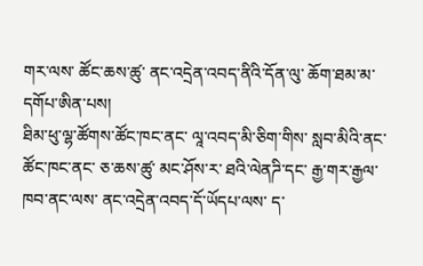གར་ལས་ ཚོང་ཆས་ཚུ་ ནང་འདྲེན་འབད་ནིའི་དོན་ལུ་ ཆོག་ཐམ་མ་དགོཔ་ཨིན་པས།
ཐིམ་ཕུ་ལྷ་ཚོགས་ཚོང་ཁང་ནང་ ལཱ་འབད་མི་ཅིག་གིས་ སླབ་མིའི་ནང་ ཚོང་ཁང་ནང་ ཅ་ཆས་ཚུ་ མང་ཤོས་ར་ ཐའི་ལེནཌི་དང་ རྒྱ་གར་རྒྱལ་ཁབ་ནང་ལས་ ནང་འདྲེན་འབད་དོ་ཡོདཔ་ལས་ ད་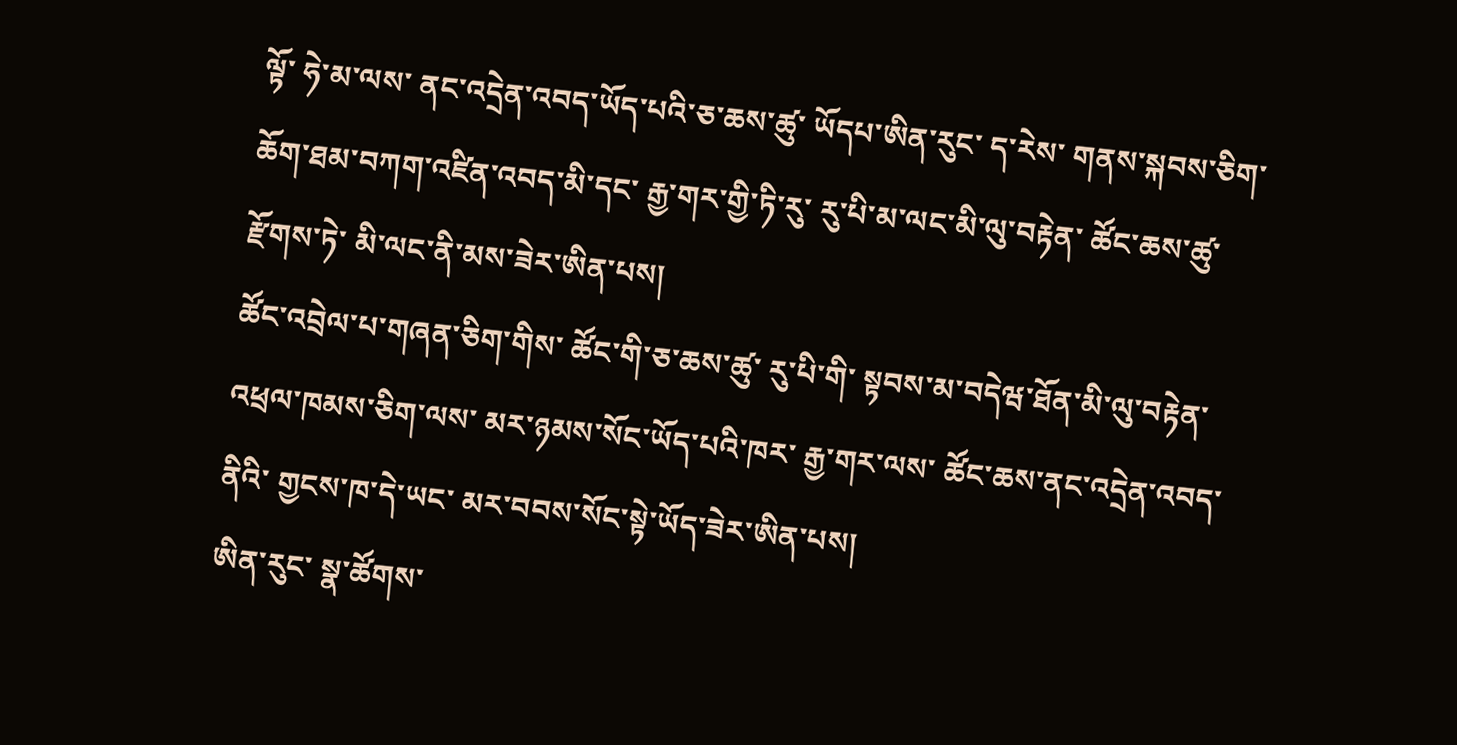ལྟོ་ ཧེ་མ་ལས་ ནང་འདྲེན་འབད་ཡོད་པའི་ཅ་ཆས་ཚུ་ ཡོདཔ་ཨིན་རུང་ ད་རེས་ གནས་སྐབས་ཅིག་ ཆོག་ཐམ་བཀག་འཛིན་འབད་མི་དང་ རྒྱ་གར་གྱི་ཏི་རུ་ རུ་པི་མ་ལང་མི་ལུ་བརྟེན་ ཚོང་ཆས་ཚུ་རྫོགས་ཏེ་ མི་ལང་ནི་མས་ཟེར་ཨིན་པས།
ཚོང་འབྲེལ་པ་གཞན་ཅིག་གིས་ ཚོང་གི་ཅ་ཆས་ཚུ་ རུ་པི་གི་ སྟབས་མ་བདེཝ་ཐོན་མི་ལུ་བརྟེན་ འཕྲལ་ཁམས་ཅིག་ལས་ མར་ཉམས་སོང་ཡོད་པའི་ཁར་ རྒྱ་གར་ལས་ ཚོང་ཆས་ནང་འདྲེན་འབད་ནིའི་ གྱངས་ཁ་དེ་ཡང་ མར་བབས་སོང་སྟེ་ཡོད་ཟེར་ཨིན་པས།
ཨིན་རུང་ སྣ་ཚོགས་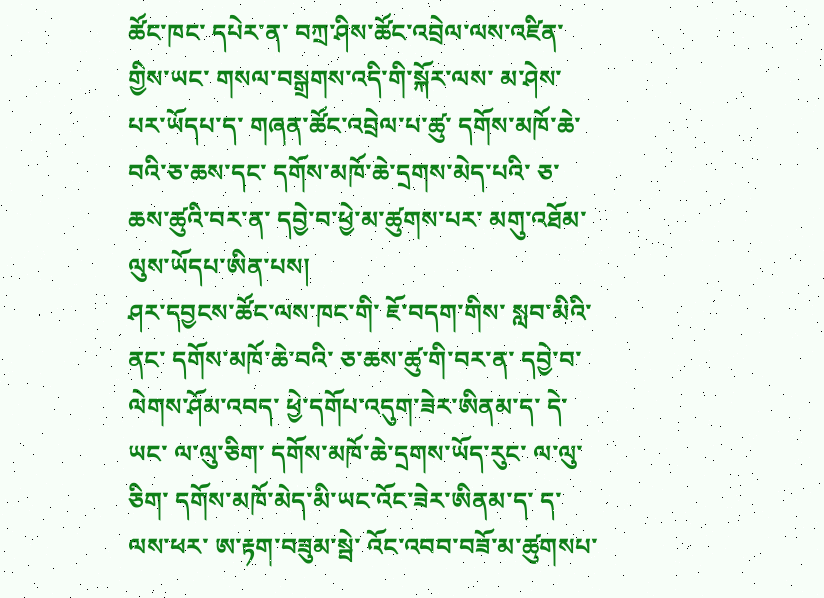ཚོང་ཁང་ དཔེར་ན་ བཀྲ་ཤིས་ཚོང་འབྲེལ་ལས་འཛིན་གྱིས་ཡང་ གསལ་བསྒྲགས་འདི་གི་སྐོར་ལས་ མ་ཤེས་པར་ཡོདཔ་ད་ གཞན་ཚོང་འབྲེལ་པ་ཚུ་ དགོས་མཁོ་ཆེ་བའི་ཅ་ཆས་དང་ དགོས་མཁོ་ཆེ་དྲགས་མེད་པའི་ ཅ་ཆས་ཚུའི་བར་ན་ དབྱེ་བ་ཕྱེ་མ་ཚུགས་པར་ མགུ་འཐོམ་ལུས་ཡོདཔ་ཨིན་པས།
ཤར་དབྱངས་ཚོང་ལས་ཁང་གི་ ཇོ་བདག་གིས་ སླབ་མིའི་ནང་ དགོས་མཁོ་ཆེ་བའི་ ཅ་ཆས་ཚུ་གི་བར་ན་ དབྱེ་བ་ལེགས་ཤོམ་འབད་ ཕྱེ་དགོཔ་འདུག་ཟེར་ཨིནམ་ད་ དེ་ཡང་ ལ་ལུ་ཅིག་ དགོས་མཁོ་ཆེ་དྲགས་ཡོད་རུང་ ལ་ལུ་ཅིག་ དགོས་མཁོ་མེད་མི་ཡང་འོང་ཟེར་ཨིནམ་ད་ ད་ལས་ཕར་ ཨ་རྟག་བཟུམ་སྦེ་ འོང་འབབ་བཟོ་མ་ཚུགསཔ་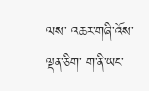ལས་ འཆར་གཞི་འོས་ལྡན་ཅིག་ ག་ནི་ཡང་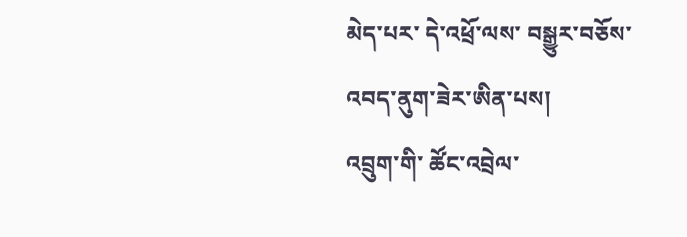མེད་པར་ དེ་འཕྲོ་ལས་ བསྒྱུར་བཅོས་འབད་ནུག་ཟེར་ཨིན་པས།
འབྲུག་གི་ ཚོང་འབྲེལ་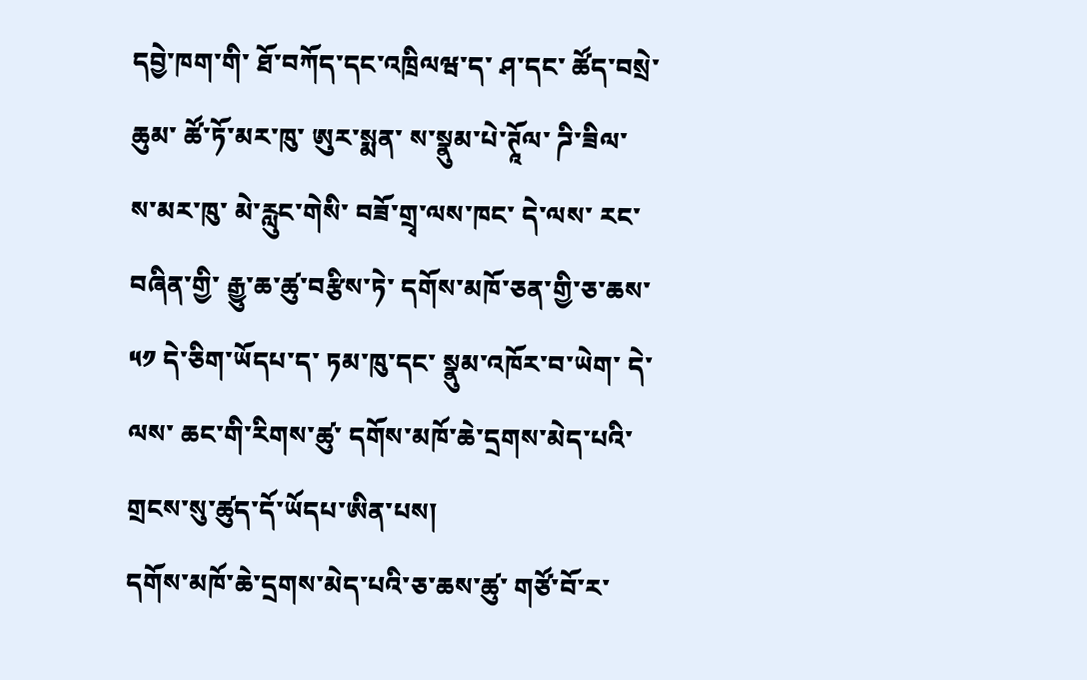དབྱེ་ཁག་གི་ ཐོ་བཀོད་དང་འཁྲིལཝ་ད་ ཤ་དང་ ཚོད་བསྲེ་ ཆུམ་ ཚོ་ཏོ་མར་ཁུ་ ཨུར་སྨན་ ས་སྣུམ་པེ་ཊཱོལ་ ཌི་ཟིལ་ ས་མར་ཁུ་ མེ་རླུང་གེསི་ བཟོ་གྲྭ་ལས་ཁང་ དེ་ལས་ རང་བཞིན་གྱི་ རྒྱུ་ཆ་ཚུ་བརྩིས་ཏེ་ དགོས་མཁོ་ཅན་གྱི་ཅ་ཆས་༥༡ དེ་ཅིག་ཡོདཔ་ད་ ཏམ་ཁུ་དང་ སྣུམ་འཁོར་བ་ཡེག་ དེ་ལས་ ཆང་གི་རིགས་ཚུ་ དགོས་མཁོ་ཆེ་དྲགས་མེད་པའི་ གྲངས་སུ་ཚུད་དོ་ཡོདཔ་ཨིན་པས།
དགོས་མཁོ་ཆེ་དྲགས་མེད་པའི་ཅ་ཆས་ཚུ་ གཙོ་བོ་ར་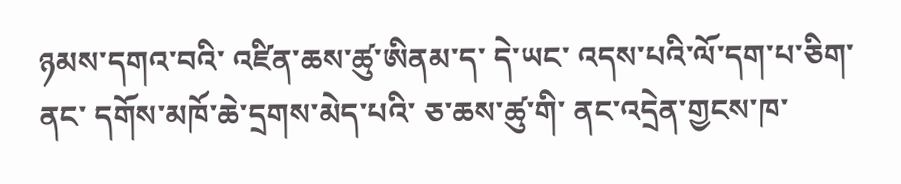ཉམས་དགའ་བའི་ འཛིན་ཆས་ཚུ་ཨིནམ་ད་ དེ་ཡང་ འདས་པའི་ལོ་དག་པ་ཅིག་ནང་ དགོས་མཁོ་ཆེ་དྲགས་མེད་པའི་ ཅ་ཆས་ཚུ་གི་ ནང་འདྲེན་གྱངས་ཁ་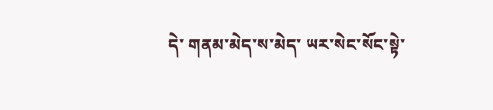དེ་ གནམ་མེད་ས་མེད་ ཡར་སེང་སོང་སྟེ་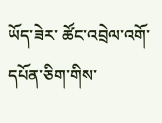ཡོད་ཟེར་ ཚོང་འབྲེལ་འགོ་དཔོན་ཅིག་གིས་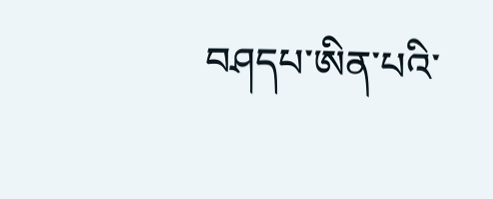བཤདཔ་ཨིན་པའི་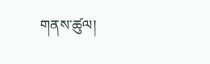གནས་ཚུལ།